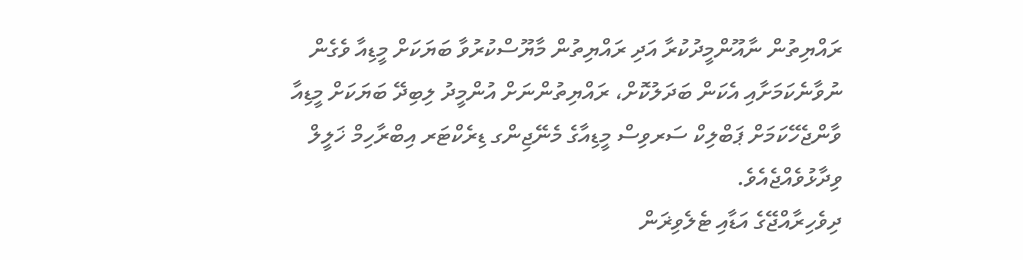ރައްޔިތުން ނާއޫންމީދުކުރާ އަދި ރައްޔިތުން މާޔޫސްކުރުވާ ބަޔަކަށް މީޑިއާ ވެގެން ނުވާނެކަމަށާއި އެކަން ބަދަލުކޮށް، ރައްޔިތުންނަށް އުންމީދު ލިބިދޭ ބަޔަކަށް މީޑިއާ ވާންޖެހޭކަމަށް ޕަބްލިކް ސަރވިސް މީޑިއާގެ މެނޭޖިންގ ޑިރެކްޓަރ އިބްރާހިމް ޚަލީލް ވިދާޅުވެއްޖެއެވެ.
ދިވެހިރާއްޖޭގެ އަޑާއި ޓެލެވިޜަން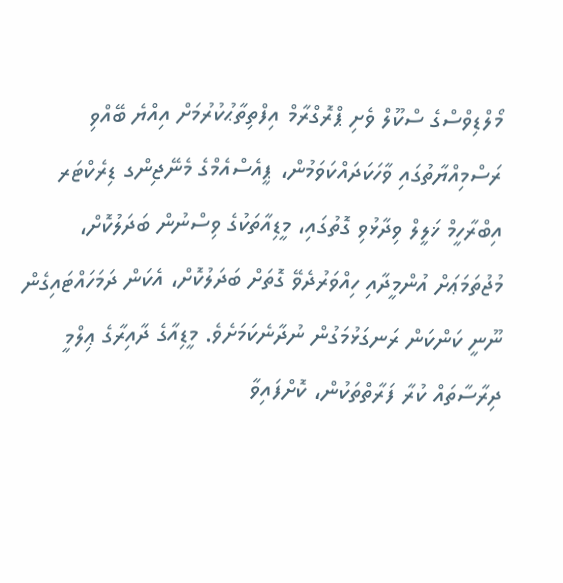މޯލްޑިވްސްގެ ސްކޫލް ވެށި ޕްރޮގްރާމް އިފްތިތާޙުކުރުމަށް އިއްޔެ ބޭއްވި ރަސްމިއްޔާތުގައި ވާހަކަދައްކަވަމުން، ޕީއެސްއެމްގެ މެނޭޖިންގ ޑިރެކްޓަރ އިބްރާހީމް ޚަލީލް ވިދާޅުވި ގޮތުގައި، މީޑިއާތަކުގެ ވިސްނުން ބަދަލުކޮށް، މުޖުތަމަޢަށް އުންމީދާއި ހިއްވަރުދެވޭ ގޮތަށް ބަދަލުކޮށް، އެކަން ދަމަހައްޓައިގެން ނޫނީ ކަންކަން ރަނގަޅުމަގުން ނުދާނެކަމަށެވެ. މީޑިއާގެ ދާއިރާގެ ޢިލްމީ ދިރާސާތައް ކުރާ ފަރާތްތަކުން، ކޮށްފައިވާ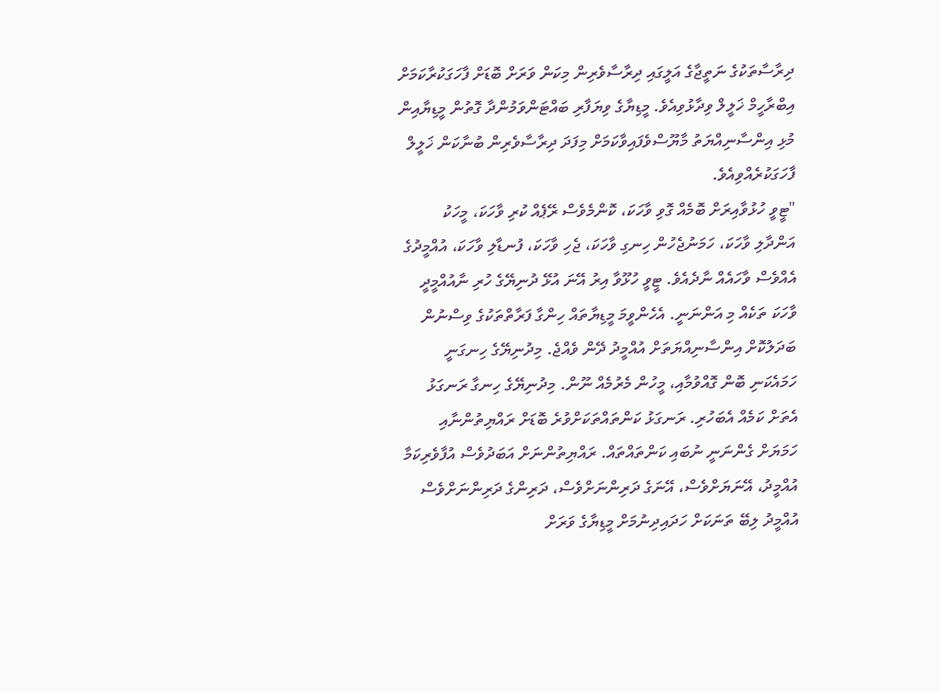ދިރާސާތަކުގެ ނަތީޖާގެ އަލީގައި ދިރާސާވެރިން މިކަން ވަރަށް ބޮޑަށް ފާހަގަކުރާކަމަށް އިބްރާހީމް ޚަލީލް ވިދާޅުވިއެވެ. މީޑިޔާގެ ވިޔަފާރި ބައްޓަންވަމުންދާ ގޮތުން މީޑިޔާއިން މުޅި އިންސާނިއްޔަތު މާޔޫސްވެފައިވާކަމަށް މިފަދަ ދިރާސާވެރިން ބުނާކަން ޚަލީލް ފާހަގަކުރެއްވިއެވެ.
"ޓީވީ ހުޅުވާއިރަށް ބޮމެއް ގޮވި ވާހަކަ، ކޮންމެވެސް ރޭޕެއް ކުރި ވާހަކަ، މީހަކު އަންދާލި ވާހަކަ، ހަމަނުޖެހުން ހިނގި ވާހަކަ، ޖެހި ވާހަކަ، ފުނޑާލި ވާހަކަ، އުއްމީދުގެ އެއްވެސް ވާހައެއް ނާދެއެވެ. ޓީވީ ހުޅޫވާ އިރު އޭނަ އުޅޭ ދުނިޔޭގެ ހުރި ނާއުއްމީދީ ވާހަކަ ތަކެއް މި އަންނަނީ. އެހެންވީމަ މީޑިޔާތައް ހިންގާ ފަރާތްތަކުގެ ވިސްނުން ބަދަލުކޮށް އިންސާނިއްޔަތަށް އުއްމީދު ދޭން ވެއްޖެ. މިދުނިޔޭގެ ހިނގަނީ ހަމައެކަނި ބޮން ގޮއްވުމާއި، މީހުން މެރުމެއް ނޫން. މިދުނިޔޭގެ ހިނގާ ރަނގަޅު އެތަށް ކަމެއް އެބަހުރި. ރަނގަޅު ކަންތައްތަކަށްވުރެ ބޮޑަށް ރައްޔިތުންނާއި ހަމަޔަށް ގެންނަނީ ނުބައި ކަންތައްތައް. ރައްޔިތުންނަށް އަބަދުވެސް އުފާވެރިކަމާ އުއްމީދު، އޭނަޔަށްވެސް، އޭނަގެ ދަރިންނަށްވެސް، ދަރިންގެ ދަރިންނަށްވެސް އުއްމީދު ލިބޭ ތަނަކަށް ހަދައިދިނުމަށް މީޑިޔާގެ ވަރަށް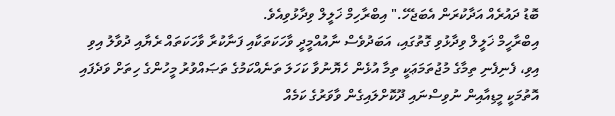ބޮޑު ދައުރެއް އަދާކުރަން އެބަޖެހޭ." އިބްރާހިމް ޚަލީލް ވިދާޅުވިއެވެ.
އިބްރާހީމް ޚަލީލް ވިދާޅުވި ގޮތުގައި، އަބަދުވެސް ނާއުއްމީދީ ވާހަކަތަކާއި ފަނާކުރާ ވާހަކަތައް ރެޔާއި ދުވާލު އިވި އިވި، ފެނިފެނި ތިމާގެ މުޖުތަމަޢަކީ ތިމާ އުޅެން ހެޔޮނުވާ ކަހަލަ ތަނެއްކަމުގެ ތަޞައްވުރު މީހުންގެ ހިތަށް ވަދެފައި އޮތުމަކީ މީޑިއާއިން ނުވިސްނައި ދޫކޮށްލައިގެން ވާވަރުގެ ކަމެއް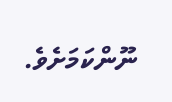ނޫންކަމަށެވެ.